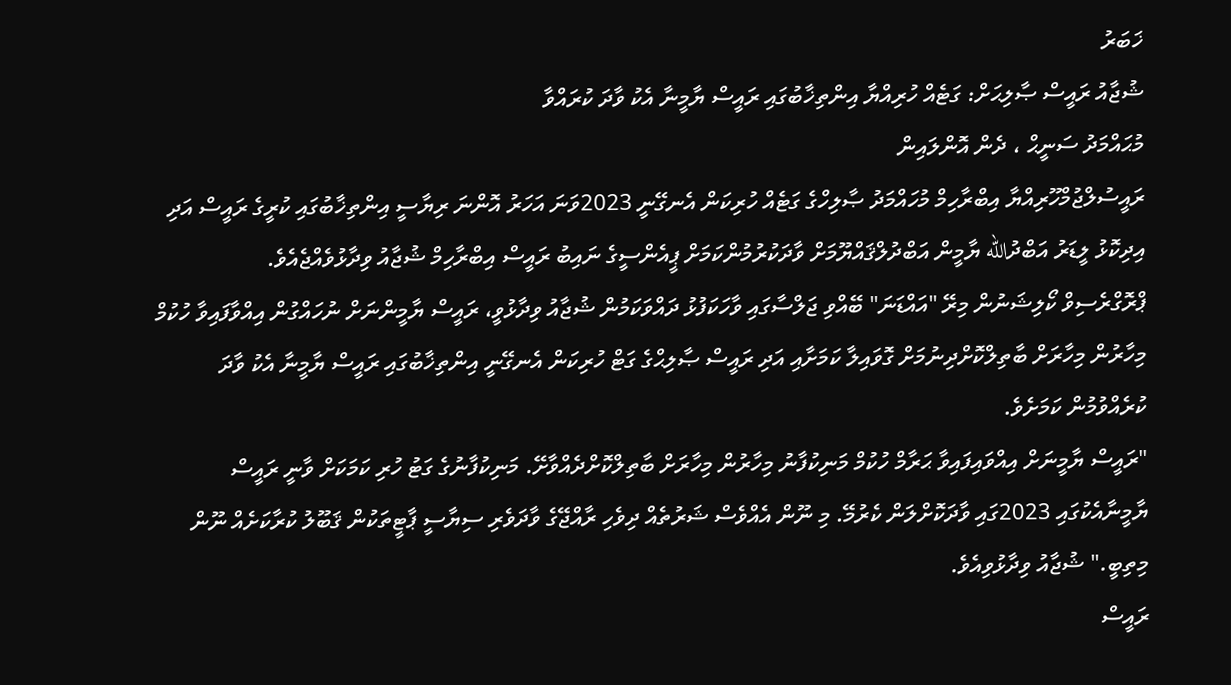ޚަބަރު
ޝުޖާއު ރައީސް ޞާލިޙަށް: ގަޓެއް ހުރިއްޔާ އިންތިޚާބުގައި ރައީސް ޔާމީނާ އެކު ވާދަ ކުރައްވާ
މުޙައްމަދު ސަނީޙް ، ދެން އޮންލައިން
ރައީސުލްޖުމްހޫރިއްޔާ އިބްރާހިމް މުހައްމަދު ޞާލިހްގެ ގަޓެއް ހުރިކަން އެނގޭނީ 2023ވަނަ އަހަރު އޮންނަ ރިޔާސީ އިންތިޚާބުގައި ކުރީގެ ރައީސް އަދި އިދިކޮޅު ލީޑަރު އަބްދުالله ޔާމީން އަބްދުލްޤައްޔޫމަށް ވާދަކުރުމުންކަމަށް ޕީއެންސީގެ ނައިބު ރައީސް އިބްރާހިމް ޝުޖާއު ވިދާޅުވެއްޖެއެވެ.
ޕްރޮގްރެސިވް ކޯލިޝަނުން މިރޭ "އައްޑަނަ" ބޭއްވި ޖަލްސާގައި ވާހަކަފުޅު ދައްވަކަމުން ޝުޖާއު ވިދާޅުވީ، ރައީސް ޔާމީންނަށް ނުހައްގުން އިއްވާފައިވާ ހުކުމް މިހާރުން މިހާރަށް ބާތިލްކޮށްދިނުމަށް ގޮވައިލާ ކަމަށާއި އަދި ރައީސް ޞާލިޙްގެ ގަޓް ހުރިކަން އެނގޭނީ އިންތިޚާބުގައި ރައީސް ޔާމީނާ އެކު ވާދަ ކުރެއްވުމުން ކަމަށެވެ.
"ރައީސް ޔާމީނަށް އިއްވައިފައިވާ ޙަރާމް ހުކުމް މަނިކުފާނު މިހާރުން މިހާރަށް ބާތިލްކޮށްދެއްވާށޭ. މަނިކުފާނުގެ ގަޓު ހުރި ކަމަކަށް ވާނީ ރައީސް ޔާމީނާއެކުގައި 2023ގައި ވާދަކޮށްލަން ކެރުމޭ. މި ނޫން އެއްވެސް ޝަރުތެއް ދިވެހި ރާއްޖޭގެ ވާދަވެރި ސިޔާސީ ޕާޓީތަކުން ޤަބޫލު ކުރާކަށެއް ނޫން މިތިބީ." ޝުޖާއު ވިދާޅުވިއެވެ.
ރައީސް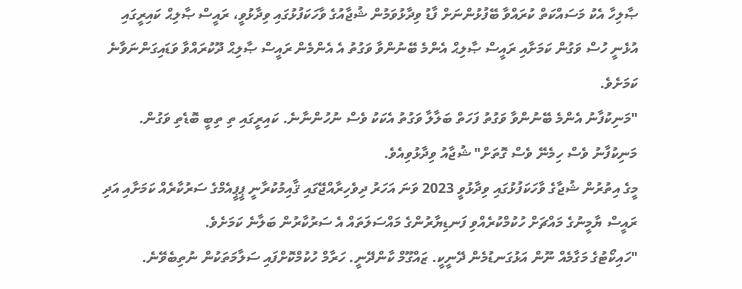ޞާލިހާ އެކު މަސައްކަތް ކުރައްވާ ބޭފުޅުންނަށް ފާޑު ވިދާޅުވަމުން ޝުޖާއުގެ ވާހަކަފުޅުގައި ވިދާޅުވީ، ރައީސް ޞާލިޙް ކައިރީގައި އުޅެނީ ހުސް ވަގުން ކަމަށާއި ރައީސް ޞާލިޙް އެންމެ ބޭނުންވާ ވަގުތު އެ އެންމެން ރައީސް ޞާލިޙް ދޫކުރައްވާ ވަޑައިގަންނަވާނެ ކަމަށެވެ.
"މަނިކުފާނު އެންމެ ބޭނުންވާ ވަގުތު ފަހަތް ބަލާލާ ވަގުތު އެކަކު ވެސް ނުހުންނާނެ. ކައިރީގައި ތި ތިބީ ބޮޑެތި ވަގުން. މަނިކުފާނު ވެސް ހިމެނޭ ވެސް ގޮތަށް" ޝުޖާއު ވިދާޅުވިއެވެ.
މީގެ އިތުރުން ޝުޖާގެ ވާހަކަފުޅުގައި ވިދާޅުވީ 2023 ވަނަ އަހަރު ދިވެހިރާއްޖޭގައި ޤާއިމުކުރާނީ ޕީޕީއެމްގެ ސަރުކާރެއް ކަމަށާއި އަދި ރައީސް ޔާމީނުގެ މައްޗަށް ހުކުމްކުރެއްވި ފަނޑިޔާރުންގެ މައްސަލަތައް އެ ސަރުކާރުން ބަލާނެ ކަމަށެވެ.
"ހައިކޯޓުގެ މަގާމެއް ނޫން އަޅުގަނޑުމެން ދޭނީކީ. ޒައްގޫމް ކާންދޭނީ. ހަރާމް ހުކުމްކޮށްފައި ސަލާމަތަކުން ނުތިބެވޭނެ.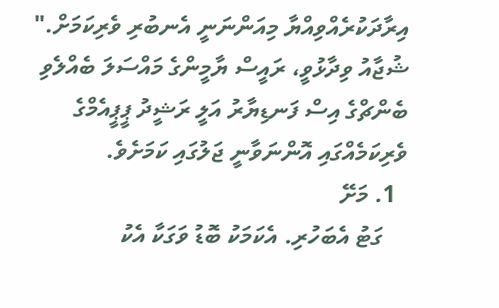އިރާދަކުރެއްވިއްޔާ މިއަންނަނީ އެނބުރި ވެރިކަމަށް." ޝުޖާއު ވިދާޅުވީ، ރައީސް ޔާމީންގެ މައްސަލަ ބެއްލެވި ބެންޗްގެ އިސް ފަނޑިޔާރު އަލީ ރަޝީދު ޕީޕީއެމްގެ ވެރިކަމެއްގައި އޮންނަވާނީ ޖަލުގައި ކަމަށެވެ.
  1. މަށޭ
    ގަޓު އެބަހުރި. އެކަމަކު ބޮޑު ވަގަކާ އެކު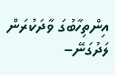އިންތިހާބުގަ ވާދަކުރަން ލަދުގަނޭ–